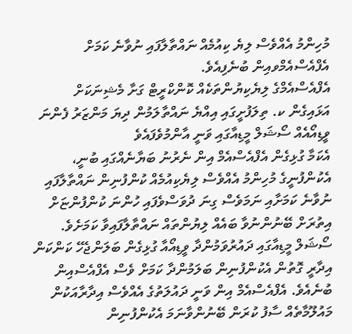މުހިންމު އެއްވެސް ލިޔެ ކިއުމެއް ނައްތާލާފައި ނުވާނެ ކަމަށް އެފްއެސްއެމްވއިން ބުނެފިއެވެ.
އެފްއެސްއެމްގެ ލިޔެކިޔުންތަކެއް ކޮންކްރީޓް ގަށާ މެޝިނަކަށް އަޅައިގެން ކ. ތިލަފުށީގައި އިއްޔެ ނައްތާލަމުން ދިޔަ މަންޒަރު ފެންނަ ވީޑިއޯއެއް ސޯޝަލް މީޑިއާގައި ވަނީ އާންމުވެފައެވެ
އެކަމާ ގުޅިގެން އެފްއެސްއެމް އިން ނެރުނު ބަޔާނެއްގައި ބުނީ، އެކުންފުނީގެ މުހިންމު އެއްވެސް ލިޔެކިއުމެއް ކުންފުނިން ނައްތާލާފައި ނުވާނެ ކަމަށާއި ނަމަވެސް ގިނަ ދުވަސްވެފައި ހުންނަ ކުންފުންޏަށް އިތުރަށް ބޭނުންނުވާ ބައެއް ލިޔުންތައް ނައްތާލާފައިވާ ކަމަށެވެ.
ސޯޝަލް މީޑިއާގައި ދައުރުވަމުންދާ ވީޑިއޯއާ ގުޅިގެން ބަލަންޖެހޭ ކަންކަން އިދާރީ ގޮތުން އެކުންފުނިން ބަލަމުންދާ ކަމަށް ވެސް އެފްއެސްއިން ބުނެއެވެ. އެފްއެސްއެމް އިން ވަނީ ދައުލަތުގެ އެއްވެސް އިދާރާއަކުން މައުލޫމާތެއް ސާފު ކުރަން ބޭނުންވާނަމަ އެކުންފުނިން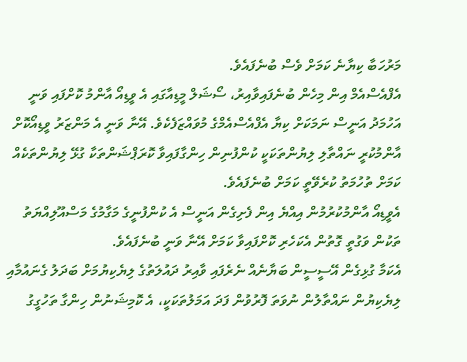މަރުހަބާ ކިޔާނެ ކަމަށް ވެސް ބުނެފައެވެ.
އެފްއެސްއެމް އިން މިހެން ބުނެފައިވާއިރު، ސޯޝަލް މީޑިއާގައި އެ ވީޑިއޯ އާންމު ކޮށްފައި ވަނީ އަހުމަދު އަނީސް ނަމަކަށް ކިޔާ އެފްއެސްއެމްގެ މުވައްޒަފެކެވެ. އޭނާ ވަނީ އެ މަންޒަރު ވީޑިއޯކޮށް އާންމުކުރީ ނައްތާލި ލިޔުންތަކަކީ ކުންފުނިން ހިންގާފައިވާ ކޮރަޕްޝަންތަކާ ގުޅޭ ލިޔުންތަކެއް ކަމަށް ތުހުމަތު ކުރެވޭތީ ކަމަށް ބުނެފައެވެ.
އެވީޑިއޯ އާންމުކުރުމުން އިއްޔެ އިން ފެށިގެން އަނީސް އެ ކުންފުނީގެ މަގާމުގެ މަސްއޫލިއްޔަތު ތަކުން ވަގުތީ ގޮތުން އެކަހެރި ކޮށްފައިވާ ކަމަށް އޭނާ ވަނީ ބުނެފައެވެ.
އެކަމާ ގުޅިގެން އޭސީސީން ބަޔާނެއް ނެރެފައި ވާއިރު ދައުލަތުގެ ލިޔެކިޔުމަށް ބަދަލު ގެނައުމާއި ލިޔެކިޔުން ނައްތާލުން ނުވަތަ ފޮރުވުން ފަދަ އަމަލުތަކަކީ، އެ ކޮމިޝަނުން ހިންގާ ތަހުގީގު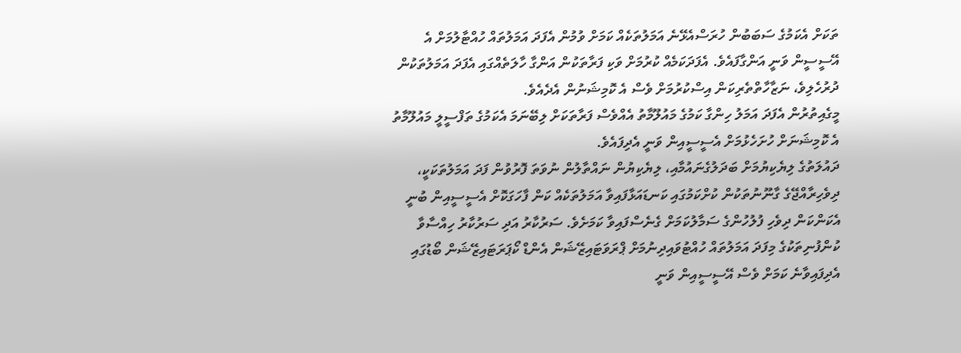ތަކަށް އެކަމުގެ ސަބަބުން ހުރަސްއެޅޭނެ އަމަލުތަކެއް ކަމަށް ވުމުން އެފަދަ އަމަލުތައް ހުއްޓާލުމަށް އެ އޭސީސީން ވަނީ އަންގާފައެވެ. އެފަދަކަމެއް ކުރުމަށް ވަކި ފަރާތަކުން އަންގާ ހާލަތެއްގައި އެފަދަ އަމަލުތަކުން ދުރުހެލިވެ، ނަޒާހާތްތެރިކަން އިސްކުރުމަށް ވެސް އެ ކޮމިޝަނުން އެދެއެވެ.
މީގެއިތުރުން އެފަދަ އަމަލު ހިންގާ ކަމުގެ މައުލޫމާތު އެއްވެސް ފަރާތަކަށް ލިބޭނަމަ އެކަމުގެ ތަފްސީލީ މައުލޫމާތު އެ ކޮމިޝަނަށް ހުށަހެޅުމަށް އެސީސީއިން ވަނީ އެދިފައެވެ.
ދައުލަތުގެ ލިޔެކިޔުމަށް ބަދަލުގެނައުމާއި، ލިޔެކިޔުން ނައްތާލުން ނުވަތަ ފޮރުވުން ފަދަ އަމަލުތަކަކީ، ދިވެހިރާއްޖޭގެ ގާނޫނުތަކުން ކުށްކަމުގައި ކަނޑައަޅާފައިވާ އަމަލުތަކެއް ކަން ފާހަގަކޮށް އެސީސީއިން ބުނީ އެކަންކަން ދިވެހި ފުލުހުންގެ ސަމާލުކަމަށް ގެނެސްފައިވާ ކަމަށެވެ. ސަރުކާރު އަދި ސަރުކާރު ހިއްސާވާ ކުންފުނިތަކުގެ މިފަދަ އަމަލުތައް ހުއްޓުވައިދިނުމަށް ޕްރަވަޓައިޒޭޝަން އެންޑް ކޯޕަރަޓައިޒޭޝަން ބޯޑުގައި އެދިފައިވާނެ ކަމަށް ވެސް އޭސީސީއިން ވަނީ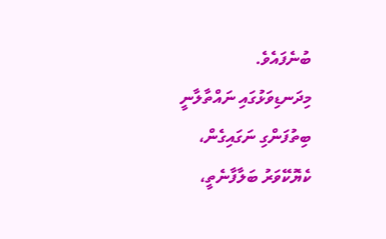ބުނެފައެވެ.
މިދަނޑިވަޅުގައި ނައްތާލާނީ ބިތުފަންގި ނަގައިގެން، ކެޔޮކޭވަރު ބަލާފާނެތީ،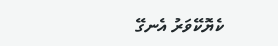ކެޔޮކޭވަރު އެނގޭ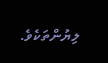ލިޔުންތަކެވެ.